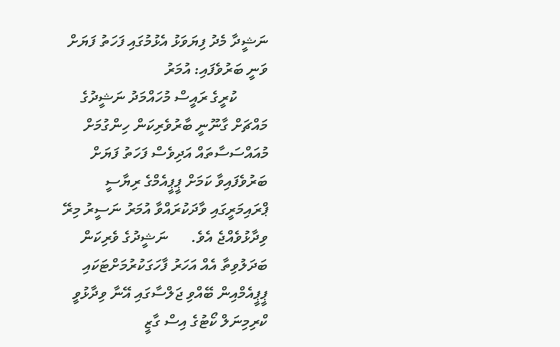ނަޝީދާ މެދު ފިޔަވަޅު އެޅުމުގައި ފަހަތު ފަޔަށް ވަނީ ބަރުވެފައި: އުމަރު
        ކުރީގެ ރައީސް މުހައްމަދު ނަޝީދުގެ މައްޗަށް ގާނޫނީ ބާރުވެރިކަން ހިންގުމަށް މުއައްސަސާތައް އަދިވެސް ފަހަތު ފަޔަށް ބަރުވެފައިވާ ކަމަށް ޕީޕީއެމްގެ ރިޔާސީ ޕްރައިމަރީގައި ވާދަކުރައްވާ އުމަރު ނަސީރު މިރޭ ވިދާޅުވެއްޖެ އެވެ.      ނަޝީދުގެ ވެރިކަން ބަދަލުވިތާ އެއް އަހަރު ފާހަގަކުރުމަށްޓަކައި ޕީޕީއެމްއިން ބޭއްވި ޖަލްސާގައި އޭނާ ވިދާޅުވީ ކްރިމިނަލް ކޯޓުގެ އިސް ގާޒީ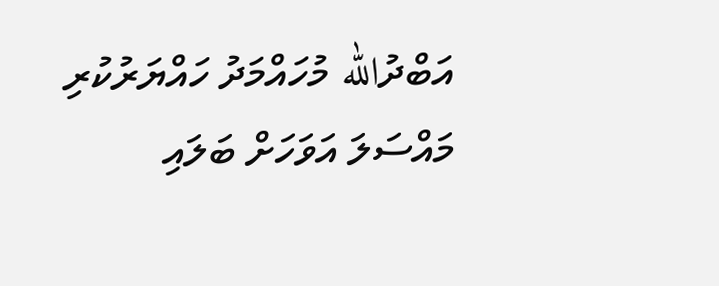އަބްދުالله މުހައްމަދު ހައްޔަރުކުރި މައްސަލަ އަވަހަށް ބަލައި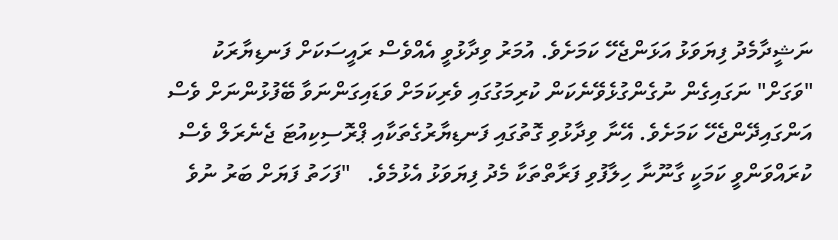ނަޝީދާމެދު ފިޔަވަޅު އަޅަންޖެހޭ ކަމަށެވެ. އުމަރު ވިދާޅުވީ އެއްވެސް ރައީސަކަށް ފަނޑިޔާރަކު "ވަގަށް" ނަގައިގެން ނުގެންގުޅެވޭނެކަން ކުރިމަގުގައި ވެރިކަމަށް ވަޑައިގަންނަވާ ބޭފުޅުންނަށް ވެސް އަންގައިދޭންޖެހޭ ކަމަށެވެ. އޭނާ ވިދާޅުވި ގޮތުގައި ފަނޑިޔާރުގެތަކާއި ޕްރޮސިކިއުޓަ ޖެނެރަލް ވެސް ކުރައްވަންވީ ކަމަކީ ގާނޫނާ ހިލާފުވި ފަރާތްތަކާ މެދު ފިޔަވަޅު އެޅުމެވެ.   "ފަހަތު ފަޔަށް ބަރު ނުވެ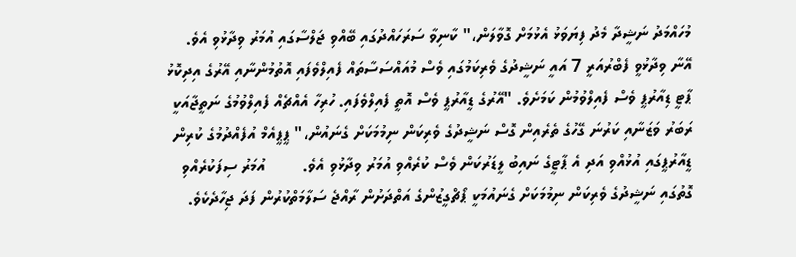މުހައްމަދު ނަޝީދާ މެދު ފިޔަވަޅު އެޅުމަށް ގޮވާލަން،" ކާނިވާ ސަރަހައްދުގައި ބޭއްވި ޖަލްސާގައި އުމަރު ވިދާޅުވި އެވެ.   އޭނާ ވިދާޅުވީ ފެބްރުއަރީ 7 އައީ ނަޝީދުގެ ވެރިކަމުގައި ވެސް މުއައްސަސާތައް ފެއިލްވެފައި އޮތުމުންނާއި އޭރުގެ އިދިކޮޅު ޕާޓީ ޑިއާރުޕީ ވެސް ފެއިލްވުމުން ކަމަށެވެ. "އޭރުގެ ޑީއާރުޕީ ވެސް އޮތީ ފެއިލްވެފައި. ހުރިހާ އެއްޗެއް ފެއިލްވުމުގެ ނަތީޖާއަކީ ރަބަރު ވަޒަނާއި ކަރުނަ ގޭހުގެ ތެރެއިން ގޮސް ނަޝީދުގެ ވެރިކަން ނިމުމަކަށް ގެނައުން،" ޕީޕީއެމް އުފެއްދުމުގެ ކުރިން ޑީއާރުޕީގައި އުޅުއްވި އަދި އެ ޕާޓީގެ ނައިބު ލީޑަރުކަން ވެސް ކުރެއްވި އުމަރު ވިދާޅުވި އެވެ.        އުމަރު ސިފަކުރެއްވި ގޮތުގައި ނަޝީދުގެ ވެރިކަން ނިމުމަކަށް ގެނައުމަކީ ޕޯޗްގީޒުންގެ އަތްދަށުން ރާއްޖެ ސަލާމަތްކުރުން ފަދަ ޖިހާދެކެވެ.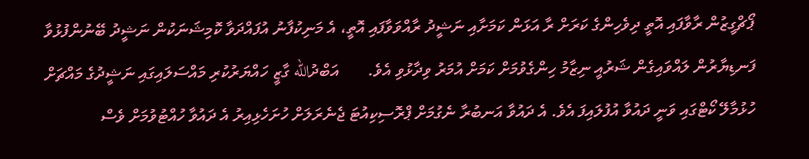ޕޯޗްގީޒުން ރާވާފައި އޮތީ ދިވެހިންގެ ކަރަށް ރާ އަޅަން ކަމަށާއި ނަޝީދު ރާއްވަވާފައި އޮތީ، އެ މަނިކުފާނު އުފައްދަވާ ކޮމިޝަނަކުން ނަޝީދު ބޭނުންފުޅުވާ ފަނޑިޔާރުން ލައްވައިގެން ޝަރުއީ ނިޒާމު ހިންގެވުމަށް ކަމަށް އުމަރު ވިދާޅުވި އެވެ.       އަބްދުالله ގާޒީ ހައްޔަރުކުރި މައްސަލައިގައި ނަޝީދުގެ މައްޗަށް ހުޅުމާލޭ ކޯޓްގައި ވަނީ ދައުވާ އުފުލައިފަ އެވެ. އެ ދައުވާ އަނބުރާ ނެގުމަށް ޕްރޮސިކިއުޓަ ޖެނެރަލަށް ހުށަހެޅިއިރު އެ ދައުވާ ހުއްޓުވުމަށް ވެސް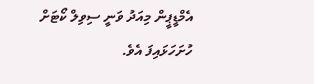އެމްޑީޕީން މިއަދު ވަނީ ސިވިލް ކޯޓަށް ހުށަހަޅައިފަ އެވެ.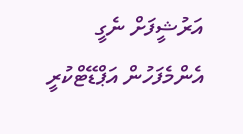އަރުޝީފަށް ނެގީ
އެންމެފަހުން އަޕްޑޭޓްކުރީ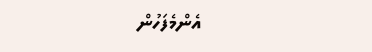އެންމެފަހުން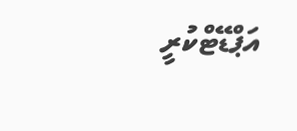އަޕްޑޭޓްކުރީ